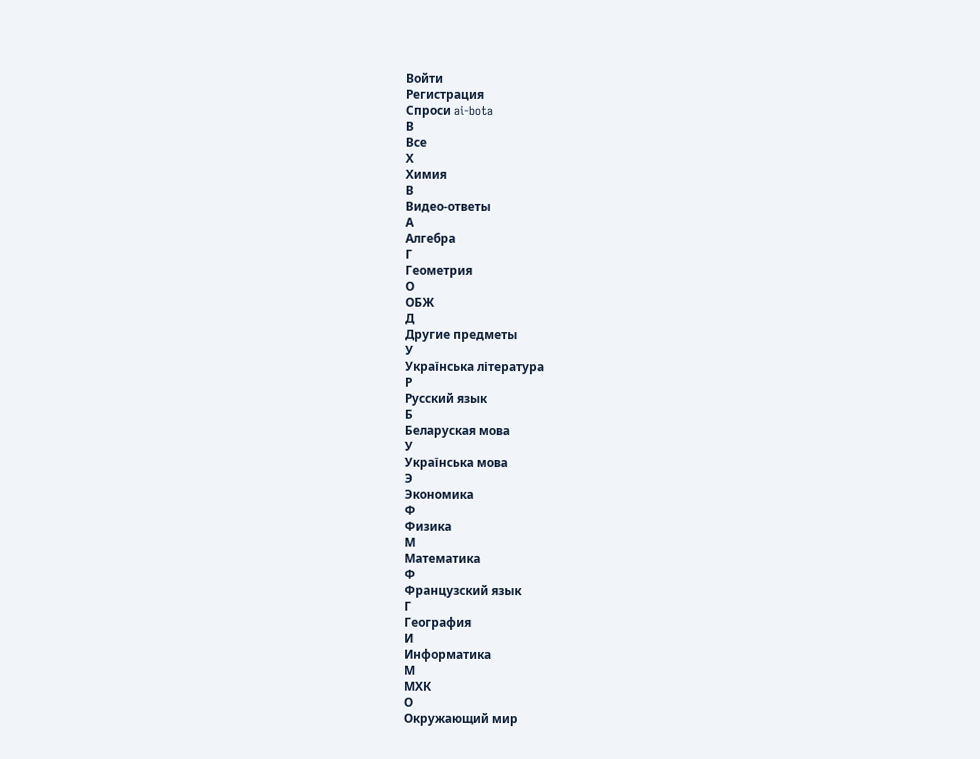Войти
Регистрация
Спроси ai-bota
В
Все
Х
Химия
В
Видео-ответы
А
Алгебра
Г
Геометрия
О
ОБЖ
Д
Другие предметы
У
Українська література
Р
Русский язык
Б
Беларуская мова
У
Українська мова
Э
Экономика
Ф
Физика
М
Математика
Ф
Французский язык
Г
География
И
Информатика
М
МХК
О
Окружающий мир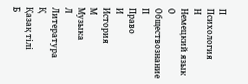П
Психология
Н
Немецкий язык
О
Обществознание
П
Право
И
История
М
Музыка
Л
Литература
Қ
Қазақ тiлi
Б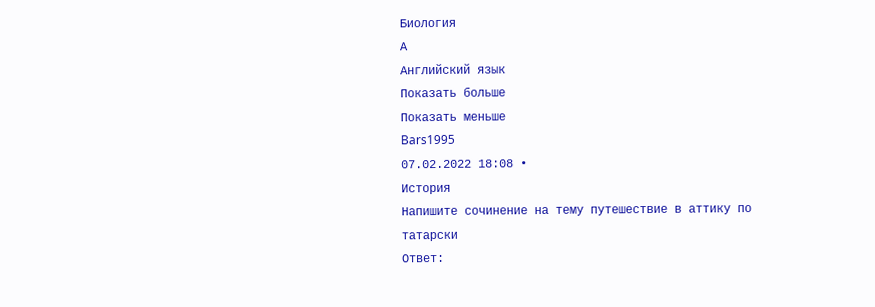Биология
А
Английский язык
Показать больше
Показать меньше
Bars1995
07.02.2022 18:08 •
История
Напишите сочинение на тему путешествие в аттику по татарски
Ответ: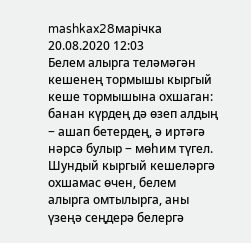mashkax28марічка
20.08.2020 12:03
Белем алырга теләмәгән кешенең тормышы кыргый кеше тормышына охшаган: банан күрдең дә өзеп алдың − ашап бетердең, ә иртәгә нәрсә булыр − мөһим түгел. Шундый кыргый кешеләргә охшамас өчен, белем алырга омтылырга, аны үзеңә сеңдерә белергә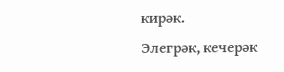кирәк.
Элегрәк, кечерәк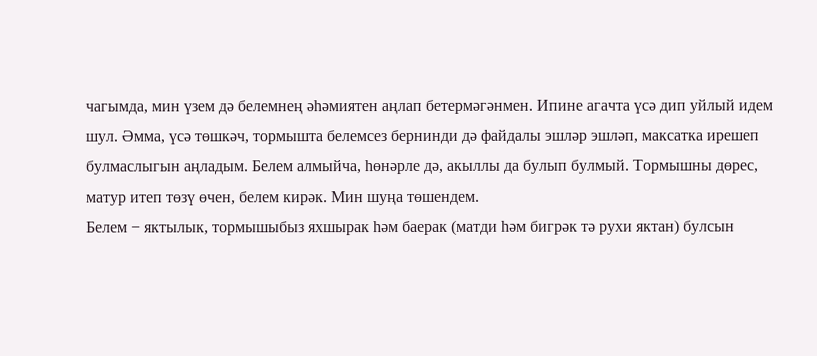чагымда, мин үзем дә белемнең әһәмиятен аңлап бетермәгәнмен. Ипине агачта үсә дип уйлый идем шул. Әмма, үсә төшкәч, тормышта белемсез бернинди дә файдалы эшләр эшләп, максатка ирешеп булмаслыгын аңладым. Белем алмыйча, һөнәрле дә, акыллы да булып булмый. Тормышны дөрес, матур итеп төзү өчен, белем кирәк. Мин шуңа төшендем.
Белем − яктылык, тормышыбыз яхшырак һәм баерак (матди һәм бигрәк тә рухи яктан) булсын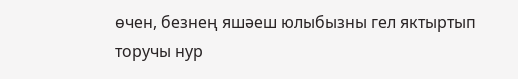өчен, безнең яшәеш юлыбызны гел яктыртып торучы нур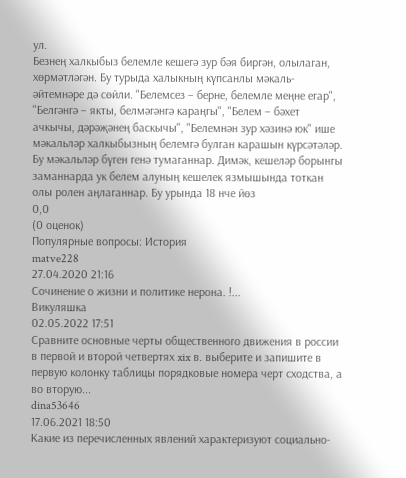ул.
Безнең халкыбыз белемле кешегә зур бәя биргән, олылаган, хөрмәтләгән. Бу турыда халыкның күпсанлы мәкаль-әйтемнәре дә сөйли. "Белемсез − берне, белемле меңне егар", "Белгәнгә − якты, белмәгәнгә караңгы", "Белем − бәхет ачкычы, дәрәҗәнең баскычы", "Белемнән зур хәзинә юк" ише мәкальләр халкыбызның белемгә булган карашын күрсәтәләр. Бу мәкальләр бүген генә тумаганнар. Димәк, кешеләр борынгы заманнарда ук белем алуның кешелек язмышында тоткан олы ролен аңлаганнар. Бу урында 18 нче йөз
0,0
(0 оценок)
Популярные вопросы: История
matve228
27.04.2020 21:16
Сочинение о жизни и политике нерона. !...
Викуляшка
02.05.2022 17:51
Сравните основные черты общественного движения в россии в первой и второй четвертях xix в. выберите и запишите в первую колонку таблицы порядковые номера черт сходства, а во вторую...
dina53646
17.06.2021 18:50
Какие из перечисленных явлений характеризуют социально-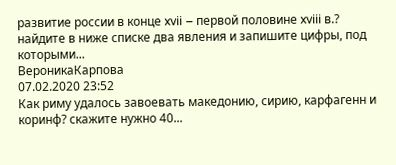развитие россии в конце xvii – первой половине xviii в.? найдите в ниже списке два явления и запишите цифры, под которыми...
ВероникаКарпова
07.02.2020 23:52
Как риму удалось завоевать македонию, сирию, карфагенн и коринф? скажите нужно 40...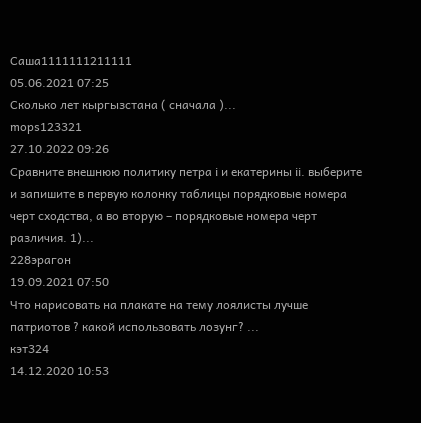Саша1111111211111
05.06.2021 07:25
Сколько лет кыргызстана ( сначала )...
mops123321
27.10.2022 09:26
Сравните внешнюю политику петра i и екатерины ii. выберите и запишите в первую колонку таблицы порядковые номера черт сходства, а во вторую – порядковые номера черт различия. 1)...
228эрагон
19.09.2021 07:50
Что нарисовать на плакате на тему лоялисты лучше патриотов ? какой использовать лозунг? ...
кэт324
14.12.2020 10:53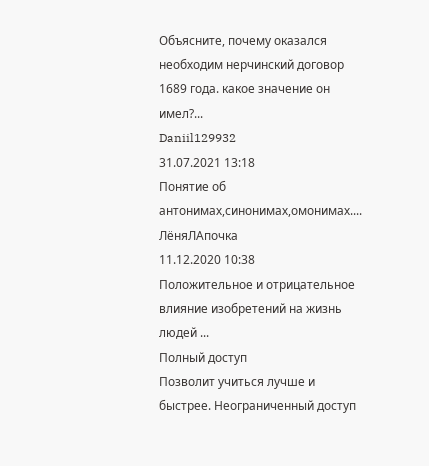Объясните, почему оказался необходим нерчинский договор 1689 года. какое значение он имел?...
Daniil129932
31.07.2021 13:18
Понятие об антонимах,синонимах,омонимах....
ЛёняЛАпочка
11.12.2020 10:38
Положительное и отрицательное влияние изобретений на жизнь людей ...
Полный доступ
Позволит учиться лучше и быстрее. Неограниченный доступ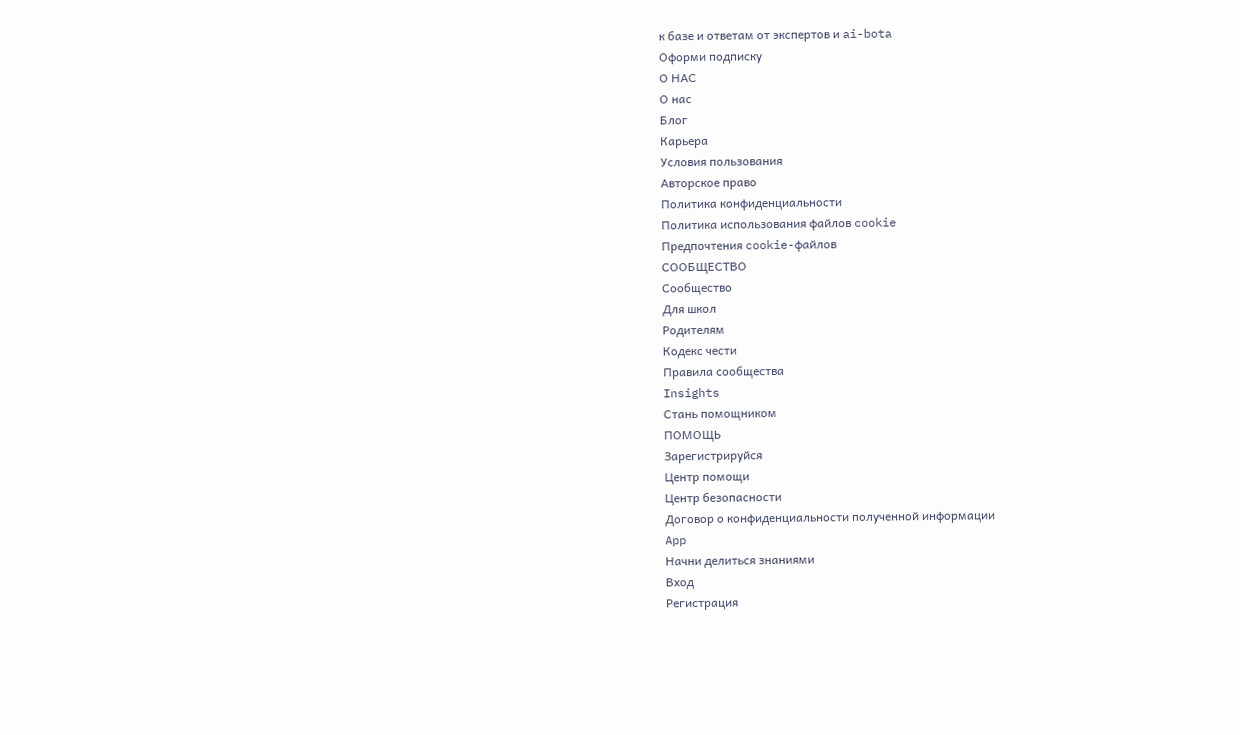к базе и ответам от экспертов и ai-bota
Оформи подписку
О НАС
О нас
Блог
Карьера
Условия пользования
Авторское право
Политика конфиденциальности
Политика использования файлов cookie
Предпочтения cookie-файлов
СООБЩЕСТВО
Сообщество
Для школ
Родителям
Кодекс чести
Правила сообщества
Insights
Стань помощником
ПОМОЩЬ
Зарегистрируйся
Центр помощи
Центр безопасности
Договор о конфиденциальности полученной информации
App
Начни делиться знаниями
Вход
Регистрация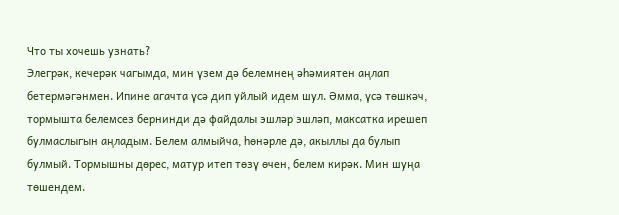Что ты хочешь узнать?
Элегрәк, кечерәк чагымда, мин үзем дә белемнең әһәмиятен аңлап бетермәгәнмен. Ипине агачта үсә дип уйлый идем шул. Әмма, үсә төшкәч, тормышта белемсез бернинди дә файдалы эшләр эшләп, максатка ирешеп булмаслыгын аңладым. Белем алмыйча, һөнәрле дә, акыллы да булып булмый. Тормышны дөрес, матур итеп төзү өчен, белем кирәк. Мин шуңа төшендем.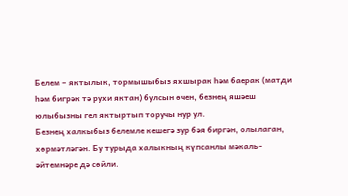Белем − яктылык, тормышыбыз яхшырак һәм баерак (матди һәм бигрәк тә рухи яктан) булсын өчен, безнең яшәеш юлыбызны гел яктыртып торучы нур ул.
Безнең халкыбыз белемле кешегә зур бәя биргән, олылаган, хөрмәтләгән. Бу турыда халыкның күпсанлы мәкаль-әйтемнәре дә сөйли.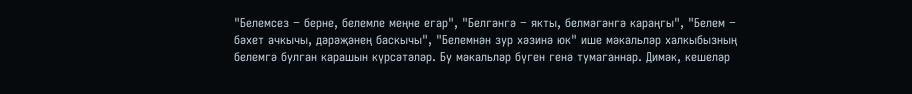"Белемсез − берне, белемле меңне егар", "Белгәнгә − якты, белмәгәнгә караңгы", "Белем − бәхет ачкычы, дәрәҗәнең баскычы", "Белемнән зур хәзинә юк" ише мәкальләр халкыбызның белемгә булган карашын күрсәтәләр. Бу мәкальләр бүген генә тумаганнар. Димәк, кешеләр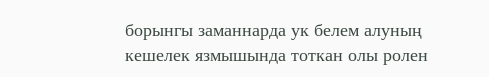борынгы заманнарда ук белем алуның кешелек язмышында тоткан олы ролен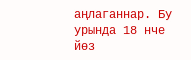аңлаганнар. Бу урында 18 нче йөз